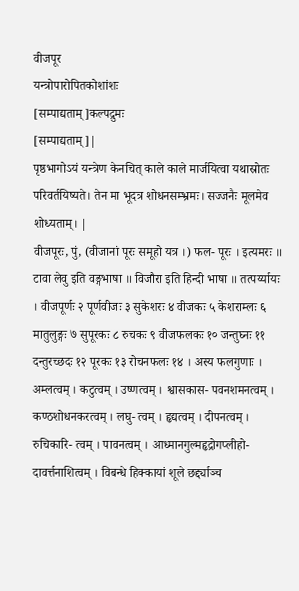वीजपूर
यन्त्रोपारोपितकोशांशः
[सम्पाद्यताम्]कल्पद्रुमः
[सम्पाद्यताम्]|
पृष्ठभागोऽयं यन्त्रेण केनचित् काले काले मार्जयित्वा यथास्रोतः परिवर्तयिष्यते। तेन मा भूदत्र शोधनसम्भ्रमः। सज्जनैः मूलमेव शोध्यताम्। |
वीजपूरः, पुं, (वीजानां पूरः समूहो यत्र ।) फल- पूरः । इत्यमरः ॥ टावा लेवु इति वङ्गभाषा ॥ विजौरा इति हिन्दी भाषा ॥ तत्पर्य्यायः । वीजपूर्णः २ पूर्णवीजः ३ सुकेशरः ४ वीजकः ५ केशराम्लः ६ मातुलुङ्गः ७ सुपूरकः ८ रुचकः ९ वीजफलकः १० जन्तुघ्नः ११ दन्तुरच्छदः १२ पूरकः १३ रोचनफलः १४ । अस्य फलगुणाः । अम्लत्वम् । कटुत्वम् । उष्णत्वम् । श्वासकास- पवनशमनत्वम् । कण्ठशोधनकरत्वम् । लघु- त्वम् । हृद्यत्वम् । दीपनत्वम् । रुचिकारि- त्वम् । पावनत्वम् । आध्मानगुल्महृद्रोगप्लीहो- दावर्त्तनाशित्वम् । विबन्धे हिक्कायां शूले छर्द्द्याञ्च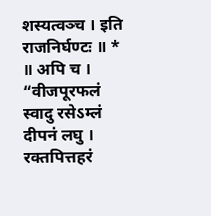शस्यत्वञ्च । इति राजनिर्घण्टः ॥ * ॥ अपि च । “वीजपूरफलं स्वादु रसेऽम्लं दीपनं लघु । रक्तपित्तहरं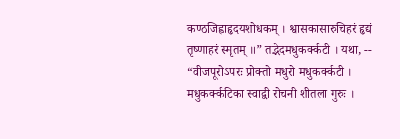कण्ठजिह्वाहृदयशोधकम् । श्वासकासारुचिहरं हृद्यं तृष्णाहरं स्मृतम् ॥” तद्भेदमधुकर्क्कटी । यथा, -- “वीजपूरोऽपरः प्रोक्तो मधुरो मधुकर्क्कटी । मधुकर्क्कटिका स्वाद्वी रोचनी शीतला गुरुः ।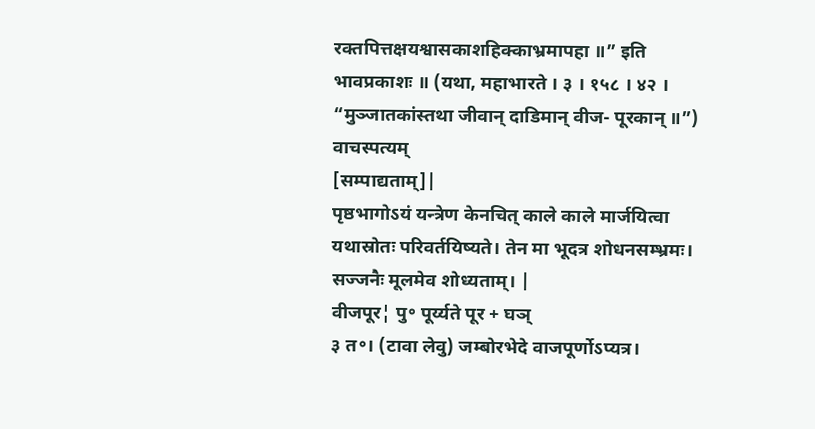रक्तपित्तक्षयश्वासकाशहिक्काभ्रमापहा ॥” इति भावप्रकाशः ॥ (यथा, महाभारते । ३ । १५८ । ४२ । “मुञ्जातकांस्तथा जीवान् दाडिमान् वीज- पूरकान् ॥”)
वाचस्पत्यम्
[सम्पाद्यताम्]|
पृष्ठभागोऽयं यन्त्रेण केनचित् काले काले मार्जयित्वा यथास्रोतः परिवर्तयिष्यते। तेन मा भूदत्र शोधनसम्भ्रमः। सज्जनैः मूलमेव शोध्यताम्। |
वीजपूर¦ पु॰ पूर्य्यते पूर + घञ्
३ त॰। (टावा लेवु) जम्बोरभेदे वाजपूर्णोऽप्यत्र।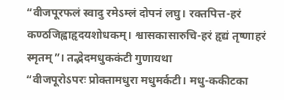“वीजपूरफलं स्वादु रमेऽम्लं दोपनं लघु। रक्तपित्त-हरं कण्ठजिह्वाहृदयशोधकम्। श्वासकासारुचि-हरं हृद्यं तृष्णाहरं स्मृतम्”। तद्भेदमधुककंटी गुणायथा
“वीजपूरोऽपरः प्रोक्तामधुरा मधुमर्कटी। मधु-ककीटका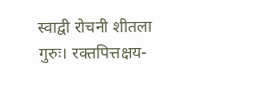स्वाद्वी रोचनी शीतला गुरुः। रक्तपित्तक्षय-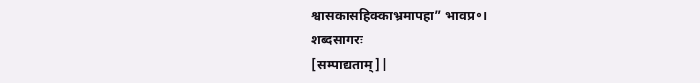श्वासकासहिक्काभ्रमापहा” भावप्र॰।
शब्दसागरः
[सम्पाद्यताम्]|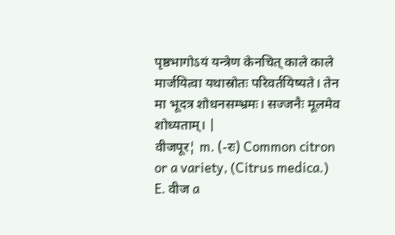पृष्ठभागोऽयं यन्त्रेण केनचित् काले काले मार्जयित्वा यथास्रोतः परिवर्तयिष्यते। तेन मा भूदत्र शोधनसम्भ्रमः। सज्जनैः मूलमेव शोध्यताम्। |
वीजपूर¦ m. (-रः) Common citron or a variety, (Citrus medica.) E. वीज a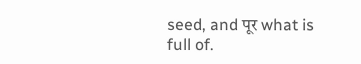seed, and पूर what is full of.